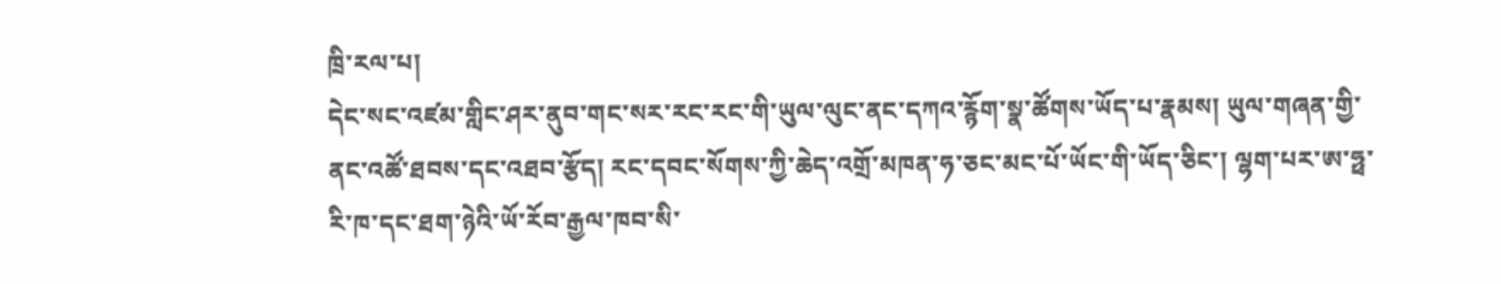ཁྲི་རལ་པ།
དེང་སང་འཛམ་གླིང་ཤར་ནུབ་གང་སར་རང་རང་གི་ཡུལ་ལུང་ནང་དཀའ་རྙོག་སྣ་ཚོགས་ཡོད་པ་རྣམས། ཡུལ་གཞན་གྱི་ནང་འཚོ་ཐབས་དང་འཐབ་རྩོད། རང་དབང་སོགས་ཀྱི་ཆེད་འགྲོ་མཁན་ཧ་ཅང་མང་པོ་ཡོང་གི་ཡོད་ཅིང་། ལྷག་པར་ཨ་ཧྥ་རི་ཁ་དང་ཐག་ཉེའི་ཡོ་རོབ་རྒྱལ་ཁབ་སི་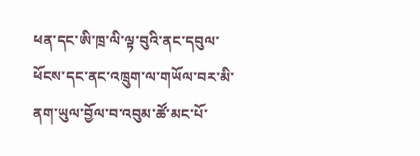ཕན་དང་ཨི་ཁྲ་ལི་ལྟ་བུའི་ནང་དབུལ་ཕོངས་དང་ནང་འཁྲུག་ལ་གཡོལ་བར་མི་ནག་ཡུལ་བྱོལ་བ་འབུམ་ཚོ་མང་པོ་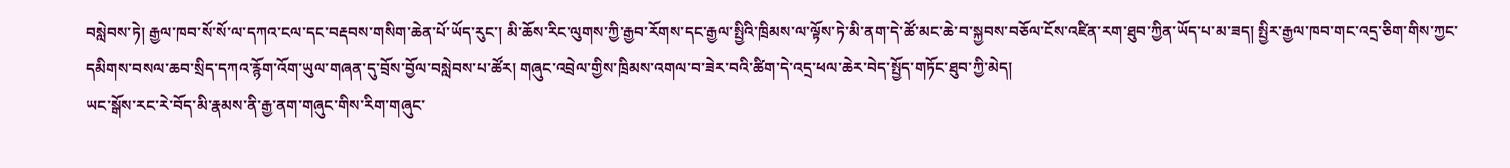བསླེབས་ཏེ། རྒྱལ་ཁབ་སོ་སོ་ལ་དཀའ་ངལ་དང་བརྡབས་གསིག་ཆེན་པོ་ཡོད་རུང་། མི་ཆོས་རིང་ལུགས་ཀྱི་རྒྱབ་རོགས་དང་རྒྱལ་སྤྱིའི་ཁྲིམས་ལ་ལྟོས་ཏེ་མི་ནག་དེ་ཚོ་མང་ཆེ་བ་སྐྱབས་བཅོལ་ངོས་འཛིན་རག་ཐུབ་ཀྱིན་ཡོད་པ་མ་ཟད། སྤྱིར་རྒྱལ་ཁབ་གང་འདྲ་ཅིག་གིས་ཀྱང་དམིགས་བསལ་ཆབ་སྲིད་དཀའ་རྙོག་འོག་ཡུལ་གཞན་དུ་བྲོས་བྱོལ་བསླེབས་པ་ཚོར། གཞུང་འབྲེལ་གྱིས་ཁྲིམས་འགལ་བ་ཟེར་བའི་ཚིག་དེ་འདྲ་ཕལ་ཆེར་བེད་སྤྱོད་གཏོང་ཐུབ་ཀྱི་མེད།
ཡང་སྒོས་རང་རེ་བོད་མི་རྣམས་ནི་རྒྱ་ནག་གཞུང་གིས་རིག་གཞུང་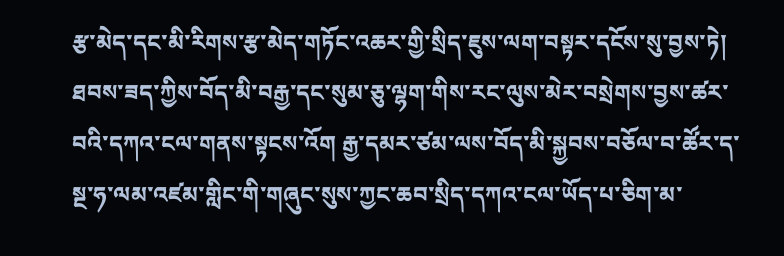རྩ་མེད་དང་མི་རིགས་རྩ་མེད་གཏོང་འཆར་གྱི་སྲིད་ཇུས་ལག་བསྟར་དངོས་སུ་བྱས་ཏེ། ཐབས་ཟད་ཀྱིས་བོད་མི་བརྒྱ་དང་སུམ་ཅུ་ལྷག་གིས་རང་ལུས་མེར་བསྲེགས་བྱས་ཚར་བའི་དཀའ་ངལ་གནས་སྟངས་འོག རྒྱ་དམར་ཙམ་ལས་བོད་མི་སྐྱབས་བཅོལ་བ་ཚོར་ད་སྔ་ཧ་ལམ་འཛམ་གླིང་གི་གཞུང་སུས་ཀྱང་ཆབ་སྲིད་དཀའ་ངལ་ཡོད་པ་ཅིག་མ་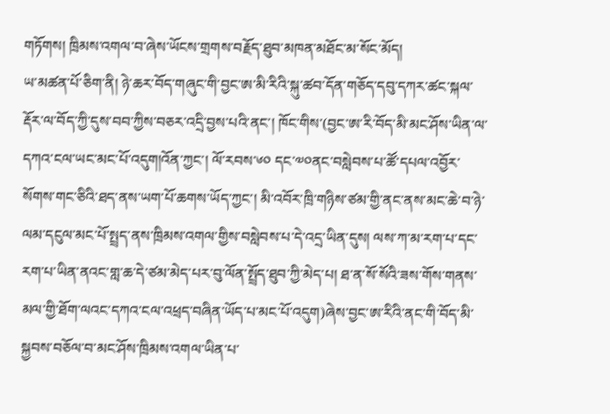གཏོགས། ཁྲིམས་འགལ་བ་ཞེས་ཡོངས་གྲགས་བརྗོད་ཐུབ་མཁན་མཐོང་མ་སོང་མོད།
ཡ་མཚན་པོ་ཅིག་ནི། ཉེ་ཆར་བོད་གཞུང་གི་བྱང་ཨ་མི་རིའི་སྐུ་ཚབ་དོན་གཅོད་དབུ་དཀར་ཚང་སྐལ་རྡོར་ལ་བོད་ཀྱི་དུས་བབ་ཀྱིས་བཅར་འདྲི་བྱས་པའི་ནང་། ཁོང་གིས་(བྱང་ཨ་རི་བོད་མི་མང་ཤོས་ཡིན་ལ་དཀའ་ངལ་ཡང་མང་པོ་འདུག།འོན་ཀྱང་། ལོ་རབས་༦༠ དང་༧༠ནང་བསླེབས་པ་ཚོ་དཔལ་འབྱོར་སོགས་གང་ཅིའི་ཐད་ནས་ཡག་པོ་ཆགས་ཡོད་ཀྱང་། མི་འབོར་ཁྲི་གཉིས་ཙམ་གྱི་ནང་ནས་མང་ཆེ་བ་ཉེ་ལམ་དངུལ་མང་པོ་སྤྲད་ནས་ཁྲིམས་འགལ་གྱིས་བསླེབས་པ་དེ་འདྲ་ཡིན་དུས། ལས་ཀ་མ་རག་པ་དང་རག་པ་ཡིན་ནའང་གླ་ཆ་དེ་ཙམ་མེད་པར་བུ་ལོན་སྤྲོད་ཐུབ་ཀྱི་མེད་པ། ཐ་ན་སོ་སོའི་ཟས་གོས་གནས་མལ་གྱི་ཐོག་ལའང་དཀའ་ངལ་འཕྲད་བཞིན་ཡོད་པ་མང་པོ་འདུག)ཞེས་བྱང་ཨ་རིའི་ནང་གི་བོད་མི་སྐྱབས་བཅོལ་བ་མང་ཤོས་ཁྲིམས་འགལ་ཡིན་པ་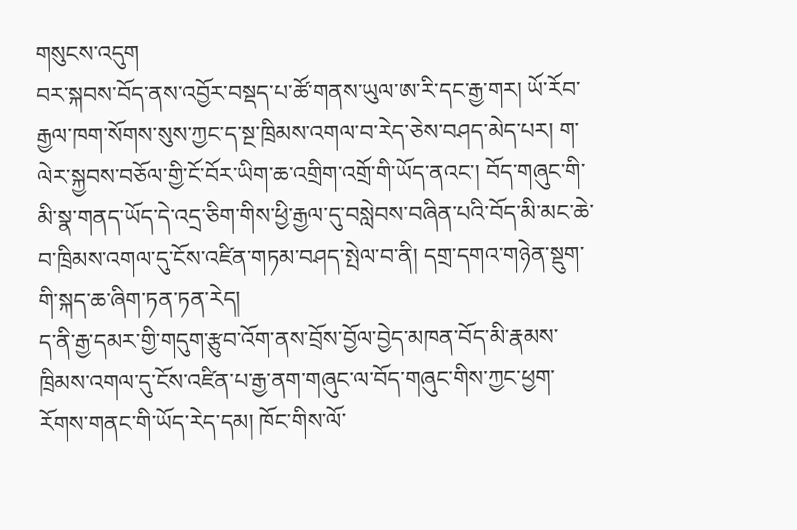གསུངས་འདུག
བར་སྐབས་བོད་ནས་འབྱོར་བསྡད་པ་ཚོ་གནས་ཡུལ་ཨ་རི་དང་རྒྱ་གར། ཡོ་རོབ་རྒྱལ་ཁག་སོགས་སུས་ཀྱང་ད་སྔ་ཁྲིམས་འགལ་བ་རེད་ཅེས་བཤད་མེད་པར། ག་ལེར་སྐྱབས་བཅོལ་གྱི་ངོ་བོར་ཡིག་ཆ་འགྲིག་འགྲོ་གི་ཡོད་ནའང་། བོད་གཞུང་གི་མི་སྣ་གནད་ཡོད་དེ་འདྲ་ཅིག་གིས་ཕྱི་རྒྱལ་དུ་བསླེབས་བཞིན་པའི་བོད་མི་མང་ཆེ་བ་ཁྲིམས་འགལ་དུ་ངོས་འཛིན་གཏམ་བཤད་སྤེལ་བ་ནི། དགྲ་དགའ་གཉེན་སྡུག་གི་སྐད་ཆ་ཞིག་ཏན་ཏན་རེད།
ད་ནི་རྒྱ་དམར་གྱི་གདུག་རྩུབ་འོག་ནས་བྲོས་བྱོལ་བྱེད་མཁན་བོད་མི་རྣམས་ཁྲིམས་འགལ་དུ་ངོས་འཛིན་པ་རྒྱ་ནག་གཞུང་ལ་བོད་གཞུང་གིས་ཀྱང་ཕྱག་རོགས་གནང་གི་ཡོད་རེད་དམ། ཁོང་གིས་ལོ་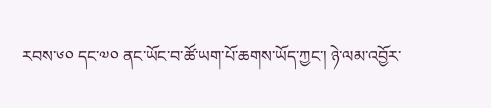རབས་༦༠ དང་༧༠ ནང་ཡོང་བ་ཚོ་ཡག་པོ་ཆགས་ཡོད་ཀྱང་། ཉེ་ལམ་འབྱོར་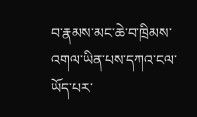བ་རྣམས་མང་ཆེ་བ་ཁྲིམས་འགལ་ཡིན་པས་དཀའ་ངལ་ཡོད་པར་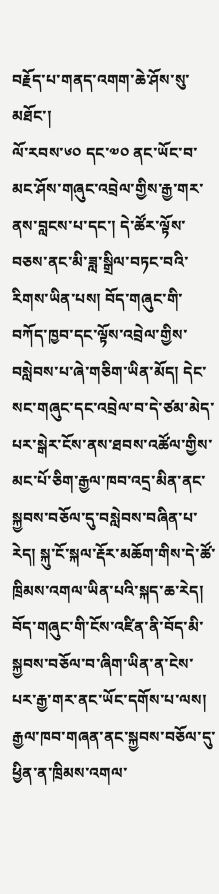བརྗོད་པ་གནད་འགག་ཆེ་ཤོས་སུ་མཐོང་།
ལོ་རབས་༦༠ དང་༧༠ ནང་ཡོང་བ་མང་ཤོས་གཞུང་འབྲེལ་གྱིས་རྒྱ་གར་ནས་བླངས་པ་དང་། དེ་ཚོར་ལྟོས་བཅས་ནང་མི་ཟླ་སྒྲིལ་བཏང་བའི་རིགས་ཡིན་པས། བོད་གཞུང་གི་བཀོད་ཁྱབ་དང་ལྟོས་འབྲེལ་གྱིས་བསླེབས་པ་ཞེ་གཅིག་ཡིན་མོད། དེང་སང་གཞུང་དང་འབྲེལ་བ་དེ་ཙམ་མེད་པར་སྒེར་ངོས་ནས་ཐབས་འཚོལ་གྱིས་མང་པོ་ཅིག་རྒྱལ་ཁབ་འདྲ་མིན་ནང་སྐྱབས་བཅོལ་དུ་བསླེབས་བཞིན་པ་རེད། སྐུ་ངོ་སྐལ་རྡོར་མཆོག་གིས་དེ་ཚོ་ཁྲིམས་འགལ་ཡིན་པའི་སྐད་ཆ་རེད། བོད་གཞུང་གི་ངོས་འཛིན་ནི་བོད་མི་སྐྱབས་བཅོལ་བ་ཞིག་ཡིན་ན་ངེས་པར་རྒྱ་གར་ནང་ཡོང་དགོས་པ་ལས། རྒྱལ་ཁབ་གཞན་ནང་སྐྱབས་བཅོལ་དུ་ཕྱིན་ན་ཁྲིམས་འགལ་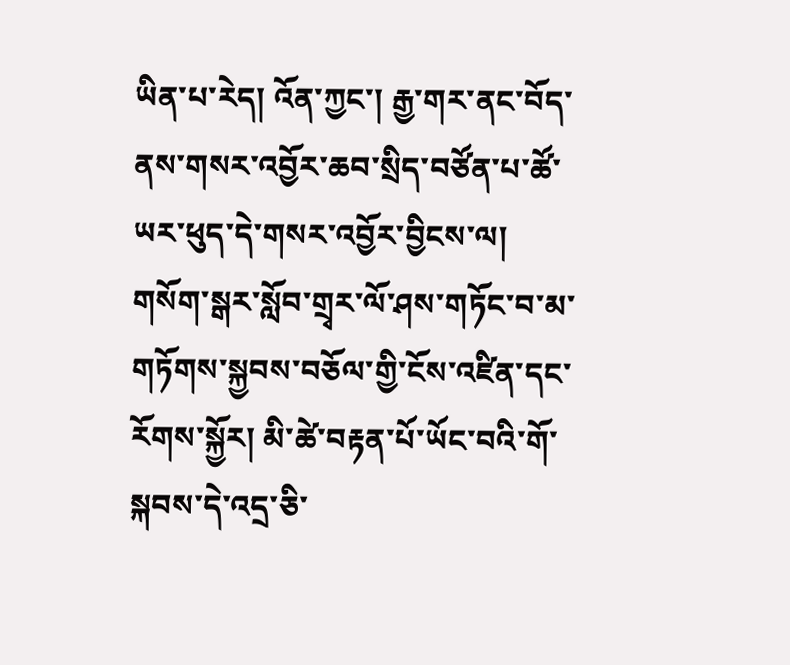ཡིན་པ་རེད། འོན་ཀྱང་། རྒྱ་གར་ནང་བོད་ནས་གསར་འབྱོར་ཆབ་སྲིད་བཙོན་པ་ཚོ་ཡར་ཕུད་དེ་གསར་འབྱོར་བྱིངས་ལ། གསོག་སྒར་སློབ་གྲྭར་ལོ་ཤས་གཏོང་བ་མ་གཏོགས་སྐྱབས་བཅོལ་གྱི་ངོས་འཛིན་དང་རོགས་སྐྱོར། མི་ཚེ་བརྟན་པོ་ཡོང་བའི་གོ་སྐབས་དེ་འདྲ་ཅི་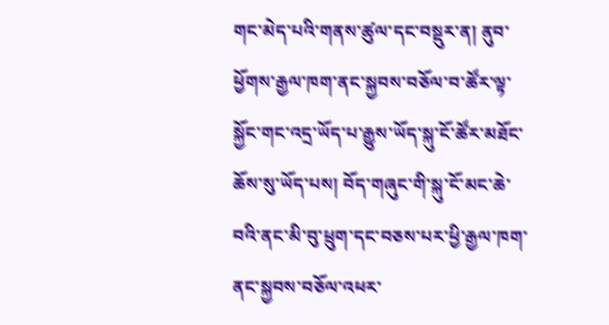གང་མེད་པའི་གནས་ཚུལ་དང་བསྡུར་ན། ནུབ་ཕྱོགས་རྒྱལ་ཁག་ནང་སྐྱབས་བཅོལ་བ་ཚོར་ལྟ་སྐྱོང་གང་འདྲ་ཡོད་པ་རྒྱུས་ཡོད་སྐུ་ངོ་ཚོར་མཐོང་ཆོས་སུ་ཡོད་པས། བོད་གཞུང་གི་སྐུ་ངོ་མང་ཆེ་བའི་ནང་མི་བུ་ཕྲུག་དང་བཅས་པར་ཕྱི་རྒྱལ་ཁག་ནང་སྐྱབས་བཅོལ་འཕར་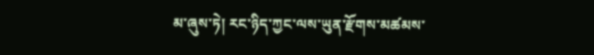མ་ཞུས་ཏེ། རང་ཉིད་ཀྱང་ལས་ཡུན་རྫོགས་མཚམས་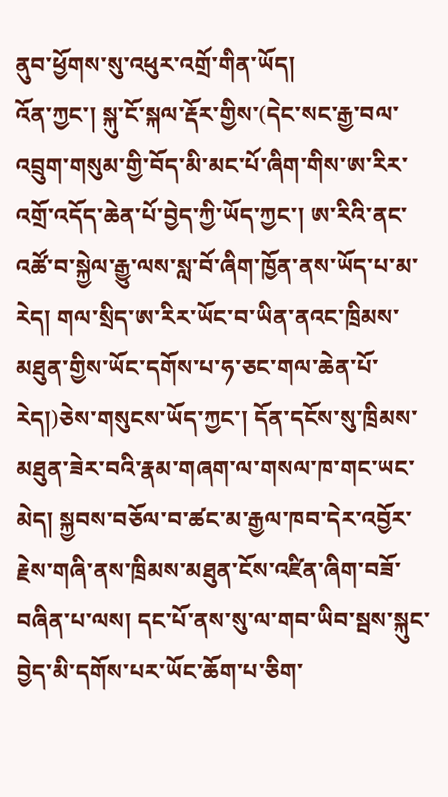ནུབ་ཕྱོགས་སུ་འཕུར་འགྲོ་གིན་ཡོད།
འོན་ཀྱང་། སྐུ་ངོ་སྐལ་རྡོར་གྱིས་(དེང་སང་རྒྱ་བལ་འབྲུག་གསུམ་གྱི་བོད་མི་མང་པོ་ཞིག་གིས་ཨ་རིར་འགྲོ་འདོད་ཆེན་པོ་བྱེད་ཀྱི་ཡོད་ཀྱང་། ཨ་རིའི་ནང་འཚོ་བ་སྐྱེལ་རྒྱུ་ལས་སླ་བོ་ཞིག་ཁྱོན་ནས་ཡོད་པ་མ་རེད། གལ་སྲིད་ཨ་རིར་ཡོང་བ་ཡིན་ནའང་ཁྲིམས་མཐུན་གྱིས་ཡོང་དགོས་པ་ཧ་ཅང་གལ་ཆེན་པོ་རེད།)ཅེས་གསུངས་ཡོད་ཀྱང་། དོན་དངོས་སུ་ཁྲིམས་མཐུན་ཟེར་བའི་རྣམ་གཞག་ལ་གསལ་ཁ་གང་ཡང་མེད། སྐྱབས་བཅོལ་བ་ཚང་མ་རྒྱལ་ཁབ་དེར་འབྱོར་རྗེས་གཞི་ནས་ཁྲིམས་མཐུན་ངོས་འཛིན་ཞིག་བཟོ་བཞིན་པ་ལས། དང་པོ་ནས་སུ་ལ་གབ་ཡིབ་སྦས་སྐུང་བྱེད་མི་དགོས་པར་ཡོང་ཆོག་པ་ཅིག་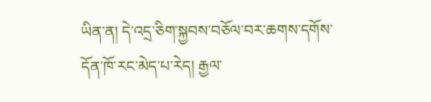ཡིན་ན། དེ་འདྲ་ཅིག་སྐྱབས་བཅོལ་བར་ཆགས་དགོས་དོན་ཁོ་རང་མེད་པ་རེད། རྒྱལ་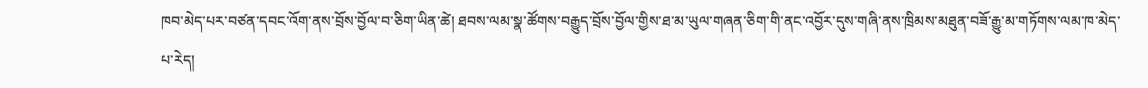ཁབ་མེད་པར་བཙན་དབང་འོག་ནས་བྲོས་བྱོལ་བ་ཅིག་ཡིན་ཚེ། ཐབས་ལམ་སྣ་ཚོགས་བརྒྱུད་བྲོས་བྱོལ་གྱིས་ཐ་མ་ཡུལ་གཞན་ཅིག་གི་ནང་འབྱོར་དུས་གཞི་ནས་ཁྲིམས་མཐུན་བཟོ་རྒྱུ་མ་གཏོགས་ལམ་ཁ་མེད་པ་རེད།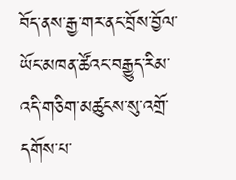བོད་ནས་རྒྱ་གར་ནང་བྲོས་བྱོལ་ཡོང་མཁན་ཚོའང་བརྒྱུད་རིམ་འདི་གཅིག་མཚུངས་སུ་འགྲོ་དགོས་པ་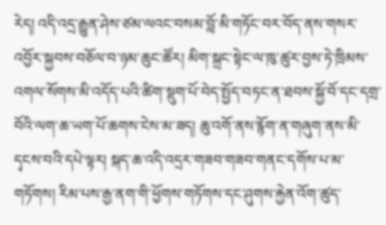རེད། འདི་འདྲ་རྒྱུན་ཤེས་ཙམ་ལའང་བསམ་བློ་མི་གཏོང་བར་བོད་ནས་གསར་འབྱོར་སྐྱབས་བཅོལ་བ་ཉམ་ཆུང་ཚོར། མིག་སྐྲང་སྟེང་ལ་ཁུ་ཚུར་བྱས་ཏེ་ཁྲིམས་འགལ་སོགས་མི་འདོད་པའི་ཚིག་སྡུག་པོ་བེད་སྤྱོད་བཏང་ན་ཐབས་སྐྱོ་བོ་དང་དགྲ་བོའི་ལག་ཆ་ཡག་པོ་ཆགས་ངེས་མ་ཟད། ཆུ་འགོ་ནས་རྙོག་ན་གཞུག་ནས་མི་དྭངས་བའི་དཔེ་ལྟར། སྐད་ཆ་འདི་འདྲར་གཟབ་གཟབ་གནང་དགོས་པ་མ་གཏོགས། རིམ་པས་རྒྱ་ནག་གི་ཕྱོགས་གཏོགས་དང་ཤུགས་རྐྱེན་འོག་ཚུད་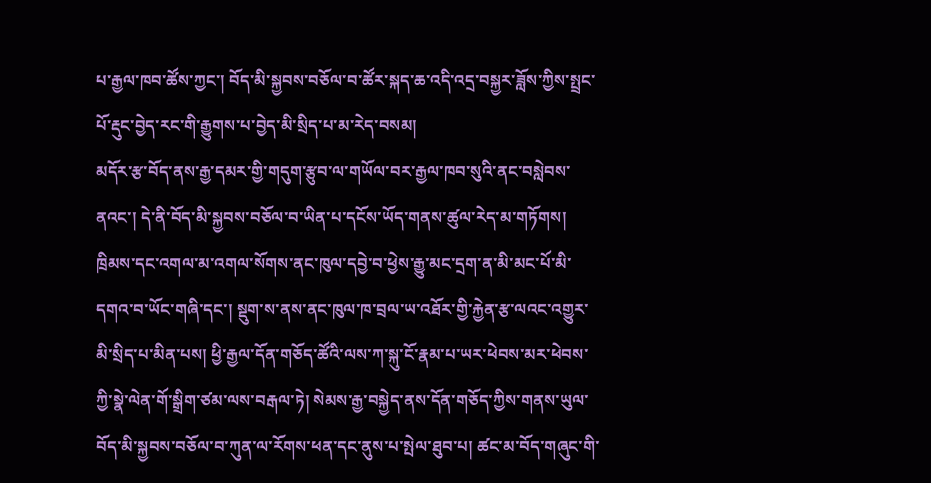པ་རྒྱལ་ཁབ་ཚོས་ཀྱང་། བོད་མི་སྐྱབས་བཅོལ་བ་ཚོར་སྐད་ཆ་འདི་འདྲ་བསྐྱར་ཟློས་ཀྱིས་སྤྲང་པོ་རྡུང་བྱེད་རང་གི་རྒྱུགས་པ་བྱེད་མི་སྲིད་པ་མ་རེད་བསམ།
མདོར་རྩ་བོད་ནས་རྒྱ་དམར་གྱི་གདུག་རྩུབ་ལ་གཡོལ་བར་རྒྱལ་ཁབ་སུའི་ནང་བསླེབས་ནའང་། དེ་ནི་བོད་མི་སྐྱབས་བཅོལ་བ་ཡིན་པ་དངོས་ཡོད་གནས་ཚུལ་རེད་མ་གཏོགས། ཁྲིམས་དང་འགལ་མ་འགལ་སོགས་ནང་ཁུལ་དབྱེ་བ་ཕྱེས་རྒྱུ་མང་དྲག་ན་མི་མང་པོ་མི་དགའ་བ་ཡོང་གཞི་དང་། སྡུག་ས་ནས་ནང་ཁུལ་ཁ་བྲལ་ཡ་འཐོར་གྱི་རྐྱེན་རྩ་ལའང་འགྱུར་མི་སྲིད་པ་མིན་པས། ཕྱི་རྒྱལ་དོན་གཅོད་ཚོའི་ལས་ཀ་སྐུ་ངོ་རྣམ་པ་ཡར་ཕེབས་མར་ཕེབས་ཀྱི་སྣེ་ལེན་གོ་སྒྲིག་ཙམ་ལས་བརྒལ་ཏེ། སེམས་རྒྱ་བསྐྱེད་ནས་དོན་གཅོད་ཀྱིས་གནས་ཡུལ་བོད་མི་སྐྱབས་བཅོལ་བ་ཀུན་ལ་རོགས་ཕན་དང་ནུས་པ་སྤེལ་ཐུབ་པ། ཚང་མ་བོད་གཞུང་གི་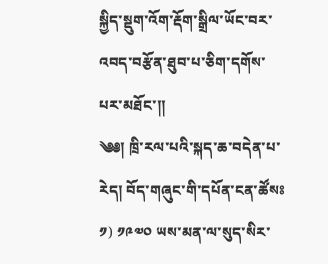སྐྱིད་སྡུག་འོག་རྡོག་སྒྲིལ་ཡོང་བར་འབད་བརྩོན་ཐུབ་པ་ཅིག་དགོས་པར་མཐོང་།།
༄༅། ཁྲི་རལ་པའི་སྐད་ཆ་བདེན་པ་རེད། བོད་གཞུང་གི་དཔོན་ངན་ཚོསཿ ༡) ༡༩༧༠ ཡས་མན་ལ་སུད་སིར་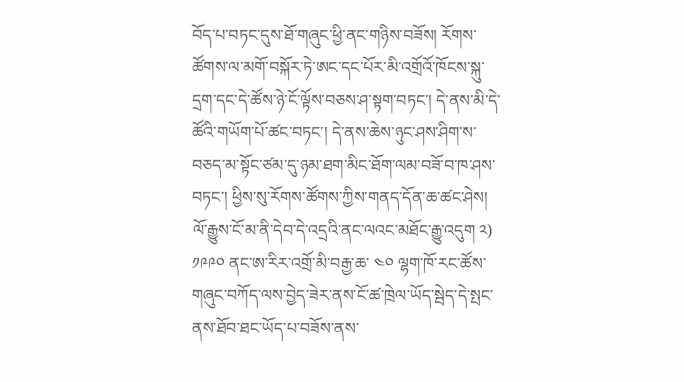བོད་པ་བཏང་དུས་ཐོ་གཞུང་ཕྱི་ནང་གཉིས་བཟོས། རོགས་ཚོགས་ལ་མགོ་བསྐོར་ཏེ་ཨང་དང་པོར་མི་འགྲོའོ་ཁོངས་སྐུ་དྲག་དང་དེ་ཚོས་ཉེ་ངོ་ལྟོས་བཅས་ཤ་སྟག་བཏང་། དེ་ནས་མི་དེ་ཚོའི་གཡོག་པོ་ཚང་བཏང་། དེ་ནས་ཆེས་ཉུང་ཤས་ཤིག་ས་བཅད་མ་སྟོང་ཙམ་དུ་ཉམ་ཐག་མིང་ཐོག་ལམ་བཟོ་བ་ཁ་ཤས་བཏང་། ཕྱིས་སུ་རོགས་ཚོགས་ཀྱིས་གནད་དོན་ཆ་ཚང་ཤེས། ལོ་རྒྱུས་ངོ་མ་ནི་དེབ་དེ་འདྲའི་ནང་ལའང་མཐོང་རྒྱུ་འདུག ༢) ༡༩༩༠ ནང་ཨ་རིར་འགྲོ་མི་བརྒྱ་ཆ་ ༤༠ ལྷག་ཁོ་རང་ཚོས་གཞུང་བཀོད་ལས་བྱེད་ཟེར་ནས་ངོ་ཚ་ཁྲེལ་ཡོད་སྦེད་དེ་སྤང་ནས་ཐོབ་ཐང་ཡོད་པ་བཟོས་ནས་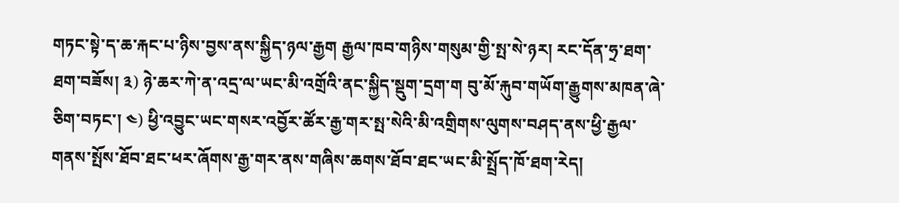གཏང་སྟེ་ད་ཆ་རྐང་པ་ཉིས་བྱས་ནས་སྐྱིད་ཉལ་རྒྱག རྒྱལ་ཁབ་གཉིས་གསུམ་གྱི་སྤ་སེ་ཉར། རང་དོན་ཧྲ་ཐག་ཐག་བཟོས། ༣) ཉེ་ཆར་ཀེ་ན་འདྲ་ལ་ཡང་མི་འགྲོའི་ནང་སྐྱིད་སྡུག་དྲག་ག བུ་མོ་རྐུབ་གཡོག་རྒྱུགས་མཁན་ཞེ་ཅིག་བཏང་། ༤) ཕྱི་འབྱུང་ཡང་གསར་འབྱོར་ཚོར་རྒྱ་གར་སྤ་སེའི་མི་འགྲིགས་ལུགས་བཤད་ནས་ཕྱི་རྒྱལ་གནས་སྤོས་ཐོབ་ཐང་ཕར་ཞོགས་རྒྱ་གར་ནས་གཞིས་ཆགས་ཐོབ་ཐང་ཡང་མི་སྤྲོད་ཁོ་ཐག་རེད།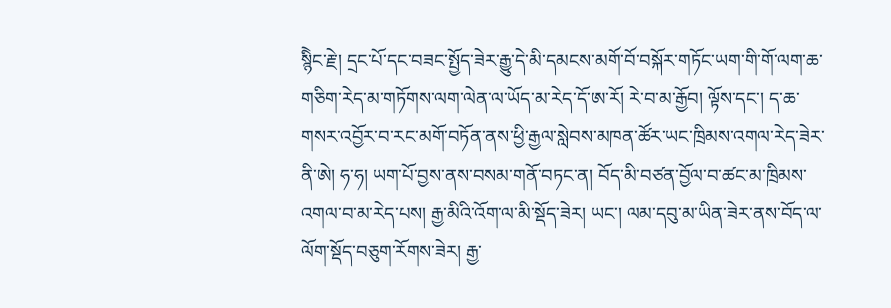སྙིེང་རྗེ་། དྲང་པོ་དང་བཟང་སྤྱོད་ཟེར་རྒྱུ་དེ་མི་དམངས་མགོ་བོ་བསྐོར་གཏོང་ཡག་གི་གོ་ལག་ཆ་གཅིག་རེད་མ་གཏོགས་ལག་ལེན་ལ་ཡོད་མ་རེད་དོ་ཨ་རོ། རེ་བ་མ་རྒྱོབ། ལྟོས་དང་། ད་ཆ་གསར་འབྱོར་བ་རང་མགོ་བཏོན་ནས་ཕྱི་རྒྱལ་སླེབས་མཁན་ཚོར་ཡང་ཁྲིམས་འགལ་རེད་ཟེར་ནི་ཨེ། ཧ་ཧ། ཡག་པོ་བྱས་ནས་བསམ་གནོ་བཏང་ན། བོད་མི་བཙན་བྱོལ་བ་ཚང་མ་ཁྲིམས་འགལ་བ་མ་རེད་པས། རྒྱ་མིའི་འོག་ལ་མི་སྡོད་ཟེར། ཡང་། ལམ་དབུ་མ་ཡིན་ཟེར་ནས་བོད་ལ་ལོག་སྡོད་བཅུག་རོགས་ཟེར། རྒྱ་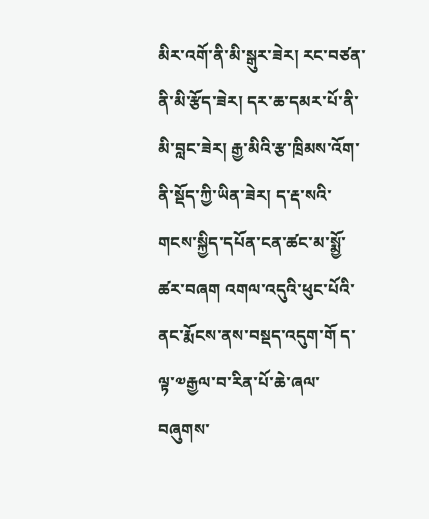མིར་འགོ་ནི་མི་སྒུར་ཟེར། རང་བཙན་ནི་མི་རྩོད་ཟེར། དར་ཆ་དམར་པོ་ནི་མི་བླང་ཟེར། རྒྱ་མིའི་རྩ་ཁྲིམས་འོག་ནི་སྡོད་ཀྱི་ཡིན་ཟེར། ད་རྡ་སའི་གངས་སྐྱིད་དཔོན་ངན་ཚང་མ་སྨྱོ་ཚར་བཞག འགལ་འདུའི་ཕུང་པོའི་ནང་རྨོངས་ནས་བསྡད་འདུག་གོ ད་ལྟ་༧རྒྱལ་བ་རིན་པོ་ཆེ་ཞལ་བཞུགས་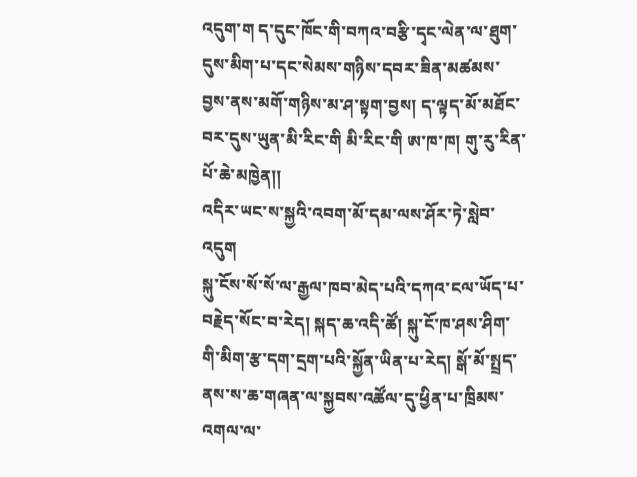འདུག་ག ད་དུང་ཁོང་གི་བཀའ་བརྩི་དྭང་ལེན་ལ་ཐུག་དུས་མིག་པ་དང་སེམས་གཉིས་དབར་ཟིན་མཚམས་བྱས་ནས་མགོ་གཉིས་མ་ཤ་སྟག་བྱས། ད་ལྟད་མོ་མཐོང་བར་དུས་ཡུན་མི་རིང་གི མི་རིང་གི ཨ་ཁ་ཁ། གུ་རུ་རིན་པོ་ཆེ་མཁྱེན།།
འདིར་ཡང་ས་སྐྱའི་འབག་མོ་དམ་ལས་ཤོར་ཏེ་སླེབ་འདུག
སྐུ་ངོས་སོ་སོ་ལ་རྒྱལ་ཁབ་མེད་པའི་དཀའ་ངལ་ཡོད་པ་བརྗེད་སོང་བ་རེད། སྐད་ཆ་འདི་ཚོ། སྐུ་ངོ་ཁ་ཤས་ཤིག་གི་མིག་རྩ་དག་དྲག་པའི་སྐྱོན་ཡིན་པ་རེད། སྒོ་མོ་སྤྲད་ནས་ས་ཆ་གཞན་ལ་སྐྱབས་འཚོལ་དུ་ཕྱིན་པ་ཁྲིམས་འགལ་ལ་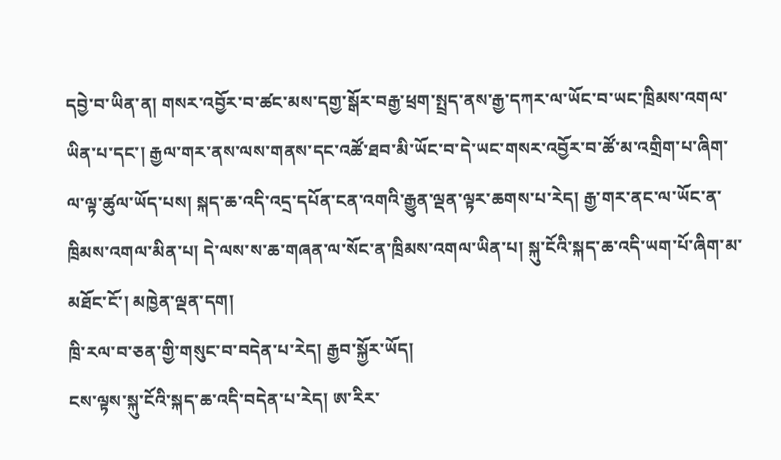དབྱེ་བ་ཡིན་ན། གསར་འབྱོར་བ་ཚང་མས་དགྱ་སྒོར་བརྒྱ་ཕྲག་སྤྲད་ནས་རྒྱ་དཀར་ལ་ཡོང་བ་ཡང་ཁྲིམས་འགལ་ཡིན་པ་དང་། རྒྱལ་གར་ནས་ལས་གནས་དང་འཚོ་ཐབ་མི་ཡོང་བ་དེ་ཡང་གསར་འབྱོར་བ་ཚོ་མ་འགྲིག་པ་ཞིག་ལ་ལྟ་ཚུལ་ཡོད་པས། སྐད་ཆ་འདི་འདྲ་དཔོན་ངན་འགའི་རྒྱུན་ལྡན་ལྟར་ཆགས་པ་རེད། རྒྱ་གར་ནང་ལ་ཡོང་ན་ཁྲིམས་འགལ་མིན་པ། དེ་ལས་ས་ཆ་གཞན་ལ་སོང་ན་ཁྲིམས་འགལ་ཡིན་པ། སྐུ་ངོའི་སྐད་ཆ་འདི་ཡག་པོ་ཞིག་མ་མཐོང་ངོ་། མཁྱེན་ལྡན་དག།
ཁྲི་རལ་བ་ཅན་གྱི་གསུང་བ་བདེན་པ་རེད། རྒྱབ་སྐྱོར་ཡོད།
ངས་ལྟས་སྐུ་ངོའི་སྐད་ཆ་འདི་བདེན་པ་རེད། ཨ་རིར་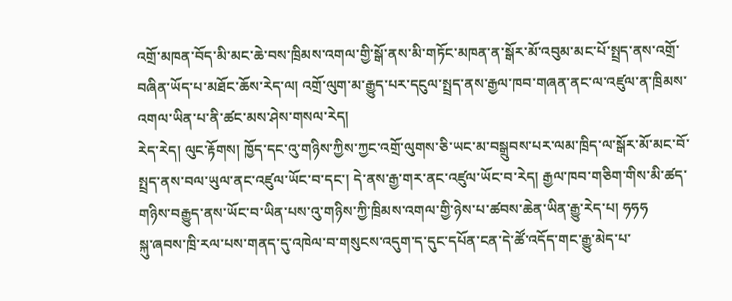འགྲོ་མཁན་བོད་མི་མང་ཆེ་བས་ཁྲིམས་འགལ་གྱི་སྒོ་ནས་མི་གཏོང་མཁན་ན་སྒོར་མོ་འབུམ་མང་པོ་སྤྲད་ནས་འགྲོ་བཞིན་ཡོད་པ་མཐོང་ཆོས་རེད་ལ། འགྲོ་ལུག་མ་རྒྱུད་པར་དངུལ་སྤྲད་ནས་རྒྱལ་ཁབ་གཞན་ནང་ལ་འཛུལ་ན་ཁྲིམས་འགལ་ཡིན་པ་ནི་ཚང་མས་ཤེས་གསལ་རེད།
རེད་རེད། ལུང་རྟོགས། ཁྱོད་དང་འུ་གཉིས་ཀྱིས་ཀྱང་འགྲོ་ལུགས་ཅི་ཡང་མ་བསྒྲུབས་པར་ལམ་ཁྲིད་ལ་སྒོར་མོ་མང་བོ་སྤྲད་ནས་བལ་ཡུལ་ནང་འཛུལ་ཡོང་བ་དང་། དེ་ནས་རྒྱ་གར་ནང་འཛུལ་ཡོང་བ་རེད། རྒྱལ་ཁབ་གཅིག་གིས་མི་ཚད་གཉིས་བརྒྱུད་ནས་ཡོང་བ་ཡིན་པས་འུ་གཉིས་ཀྱི་ཁྲིམས་འགལ་གྱི་ཉེས་པ་ཚབས་ཆེན་ཡིན་རྒྱུ་རེད་པ། ཧཧཧ
སྐུ་ཞབས་ཁྲི་རལ་པས་གནད་དུ་འཁེལ་བ་གསུངས་འདུག་ད་དུང་དཔོན་ངན་དེ་ཚོ་འདོད་གང་རྒྱུ་མེད་པ་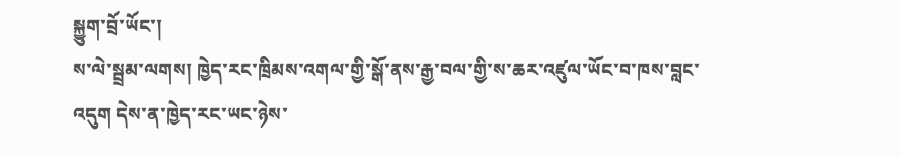སྐྱུག་བྲོ་ཡོང་།
ས་ལེ་སྦྲམ་ལགས། ཁྱེད་རང་ཁྲིམས་འགལ་གྱི་སྒོ་ནས་རྒྱ་བལ་གྱི་ས་ཆར་འཛུལ་ཡོང་བ་ཁས་བླང་འདུག དེས་ན་ཁྱེད་རང་ཡང་ཉེས་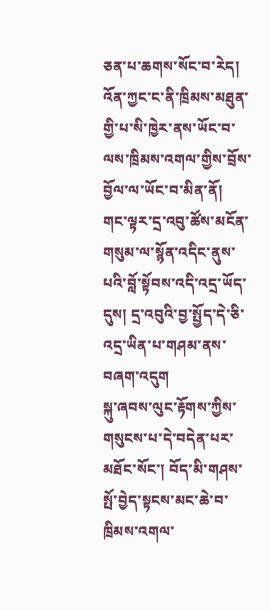ཅན་པ་ཆགས་སོང་བ་རེད། འོན་ཀྱང་ང་ནི་ཁྲིམས་མཐུན་གྱི་པ་སི་ཁྱེར་ནས་ཡོང་བ་ལས་ཁྲིམས་འགལ་གྱིས་བྲོས་བྱོལ་ལ་ཡོང་བ་མིན་ནོ།
གང་ལྟར་དྲ་འབུ་ཚོས་མངོན་གསུམ་ལ་སྙོན་འདིང་ནུས་པའི་བློ་སྟོབས་འདི་འདྲ་ཡོད་དུས། དྲ་འབུའི་བྱ་སྤྱོད་དེ་ཅི་འདྲ་ཡིན་པ་གཤམ་ནས་བཞག་འདུག
སྐུ་ཞབས་ལུང་རྟོགས་ཀྱིས་གསུངས་པ་དེ་བདེན་པར་མཐོང་སོང་། བོད་མི་གཤས་སྤོ་བྱེད་སྟངས་མང་ཆེ་བ་ཁྲིམས་འགལ་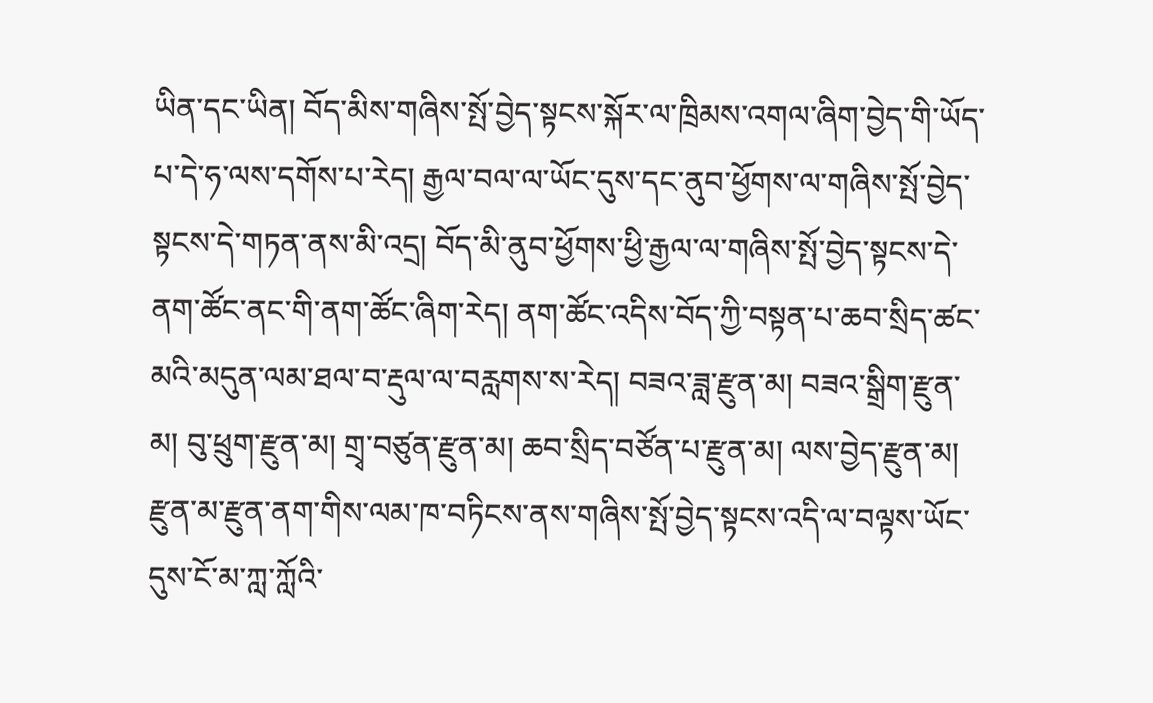ཡིན་དང་ཡིན། བོད་མིས་གཞིས་སྤོ་བྱེད་སྟངས་སྐོར་ལ་ཁྲིམས་འགལ་ཞིག་བྱེད་གི་ཡོད་པ་དེ་ཧ་ལས་དགོས་པ་རེད། རྒྱལ་བལ་ལ་ཡོང་དུས་དང་ནུབ་ཕྱོགས་ལ་གཞིས་སྤོ་བྱེད་སྟངས་དེ་གཏན་ནས་མི་འདྲ། བོད་མི་ནུབ་ཕྱོགས་ཕྱི་རྒྱལ་ལ་གཞིས་སྤོ་བྱེད་སྟངས་དེ་ནག་ཚོང་ནང་གི་ནག་ཚོང་ཞིག་རེད། ནག་ཚོང་འདིས་བོད་ཀྱི་བསྟན་པ་ཆབ་སྲིད་ཚང་མའི་མདུན་ལམ་ཐལ་བ་རྡུལ་ལ་བརླགས་ས་རེད། བཟའ་ཟླ་རྫུན་མ། བཟའ་སྒྲིག་རྫུན་མ། བུ་ཕྲུག་རྫུན་མ། གྲྭ་བཙུན་རྫུན་མ། ཆབ་སྲིད་བཙོན་པ་རྫུན་མ། ལས་བྱེད་རྫུན་མ། རྫུན་མ་རྫུན་ནག་གིས་ལམ་ཁ་བཏིངས་ནས་གཞིས་སྤོ་བྱེད་སྟངས་འདི་ལ་བལྟས་ཡོང་དུས་ངོ་མ་ཀླ་ཀློའི་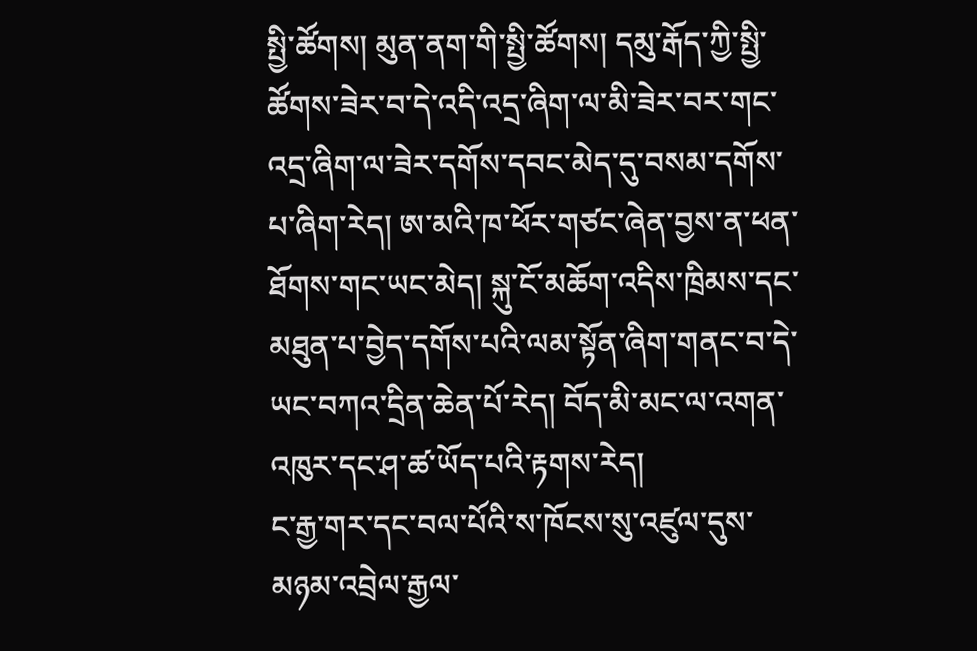སྤྱི་ཚོགས། མུན་ནག་གི་སྤྱི་ཚོགས། དམུ་རྒོད་ཀྱི་སྤྱི་ཚོགས་ཟེར་བ་དེ་འདི་འདྲ་ཞིག་ལ་མི་ཟེར་བར་གང་འདྲ་ཞིག་ལ་ཟེར་དགོས་དབང་མེད་དུ་བསམ་དགོས་པ་ཞིག་རེད། ཨ་མའི་ཁ་ཕོར་གཙང་ཞེན་བྱས་ན་ཕན་ཐོགས་གང་ཡང་མེད། སྐུ་ངོ་མཆོག་འདིས་ཁྲིམས་དང་མཐུན་པ་བྱེད་དགོས་པའི་ལམ་སྟོན་ཞིག་གནང་བ་དེ་ཡང་བཀའ་དྲིན་ཆེན་པོ་རེད། བོད་མི་མང་ལ་འགན་འཁུར་དང་ཤ་ཚ་ཡོད་པའི་རྟགས་རེད།
ང་རྒྱ་གར་དང་བལ་པོའི་ས་ཁོངས་སུ་འཛུལ་དུས་མཉམ་འབྲེལ་རྒྱལ་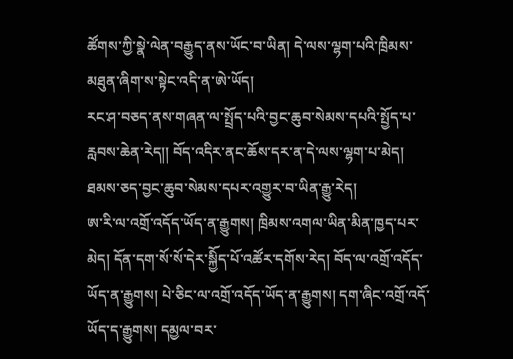ཚོགས་ཀྱི་སྣེ་ལེན་བརྒྱུད་ནས་ཡོང་བ་ཡིན། དེ་ལས་ལྷག་པའི་ཁྲིམས་མཐུན་ཞིག་ས་སྟེང་འདི་ན་ཨེ་ཡོད།
རང་ཤ་བཅད་ནས་གཞན་ལ་སྤྲོད་པའི་བྱང་ཆུབ་སེམས་དཔའི་སྤྱོད་པ་རླབས་ཆེན་རེད།། བོད་འདིར་ནང་ཆོས་དར་ན་དེ་ལས་ལྷག་པ་མེད། ཐམས་ཅད་བྱང་ཆུབ་སེམས་དཔར་འགྱུར་བ་ཡིན་རྒྱུ་རེད།
ཨ་རི་ལ་འགྲོ་འདོད་ཡོད་ན་རྒྱུགས། ཁྲིམས་འགལ་ཡིན་མིན་ཁྱད་པར་མེད། དོན་དག་སོ་སོ་དེར་སྐྱིོད་པོ་འཚོར་དགོས་རེད། བོད་ལ་འགྲོ་འདོད་ཡོད་ན་རྒྱུགས། པེ་ཅིང་ལ་འགྲོ་འདོད་ཡོད་ན་རྒྱུགས། དག་ཞིང་འགྲོ་འདོ་ཡོད་ད་རྒྱུགས། དམྱལ་བར་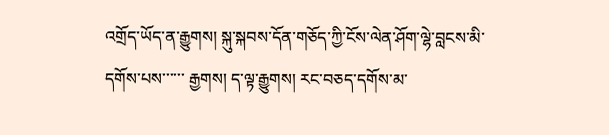འགྲོད་ཡོད་ན་རྒྱུགས། སྐུ་སྐབས་དོན་གཅོད་ཀྱི་ངོས་ལེན་ཤོག་ལྷེ་བླངས་མི་དགོས་པས་་་་་་ རྒྱགས། ད་ལྟ་རྒྱུགས། རང་བཅད་དགོས་མ་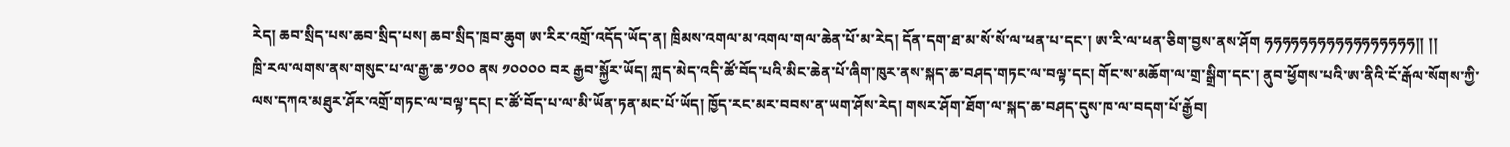རེད། ཆབ་སྲིད་པས་ཆབ་སྲིད་པས། ཆབ་སྲིད་ཁྲབ་ཆུག ཨ་རིར་འགྲོ་འདོད་ཡོད་ན། ཁྲིམས་འགལ་མ་འགལ་གལ་ཆེན་པོ་མ་རེད། དོན་དག་ཐ་མ་སོ་སོ་ལ་ཕན་པ་དང་། ཨ་རི་ལ་ཕན་ཅིག་བྱས་ནས་ཤོག ཧཧཧཧཧཧཧཧཧཧཧཧཧཧཧཧཧ།། །།
ཁྲི་རལ་ལགས་ནས་གསུང་པ་ལ་རྒྱ་ཆ་༡༠༠ ནས ༡༠༠༠༠ བར རྒྱབ་སྐྱོར་ཡོད། ཀླད་མེད་འདི་ཚོ་བོད་པའི་མིང་ཆེན་པོ་ཞིག་ཁུར་ནས་སྐད་ཆ་བཤད་གཏང་ལ་བལྟ་དང། གོང་ས་མཆོག་ལ་གྲ་སྒྲིག་དང་། ནུབ་ཕྱོགས་པའི་ཨ་ནིའི་ངོ་རྒོལ་སོགས་ཀྱི་ལས་དཀའ་མཐུར་ཤོར་འགྲོ་གཏང་ལ་བལྟ་དང། ང་ཚོ་བོད་པ་ལ་མི་ཡོན་ཏན་མང་པོ་ཡོད། ཁྱོད་རང་མར་བབས་ན་ཡག་ཤོས་རེད། གསར་ཤོག་ཐོག་ལ་སྐད་ཆ་བཤད་དུས་ཁ་ལ་བདག་པོ་རྒྱོབ།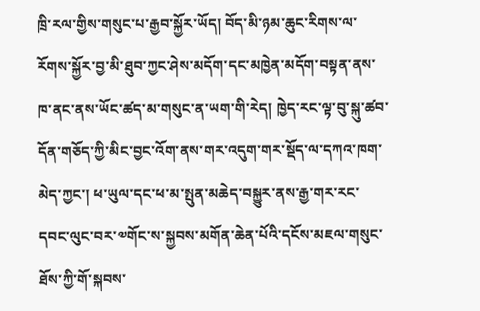ཁྲི་རལ་གྱིས་གསུང་པ་རྒྱབ་སྐྱོར་ཡོད། བོད་མི་ཉམ་ཆུང་རིགས་ལ་རོགས་སྐྱོར་བྱ་མི་ཐུབ་ཀྱང་ཤེས་མདོག་དང་མཁྱེན་མདོག་བསྟན་ནས་ཁ་ནང་ནས་ཡོང་ཚད་མ་གསུང་ན་ཡག་གི་རེད། ཁྱེད་རང་ལྟ་བུ་སྐུ་ཚབ་དོན་གཅོད་ཀྱི་མིང་བྱང་འོག་ནས་གར་འདུག་གར་སྡོད་ལ་དཀའ་ཁག་མེད་ཀྱང་། ཕ་ཡུལ་དང་ཕ་མ་སྤུན་མཆེད་བསྐྱུར་ནས་རྒྱ་གར་རང་དབང་ལུང་བར་༧གོང་ས་སྐྱབས་མགོན་ཆེན་པོའི་དངོས་མཇལ་གསུང་ཐོས་ཀྱི་གོ་སྐབས་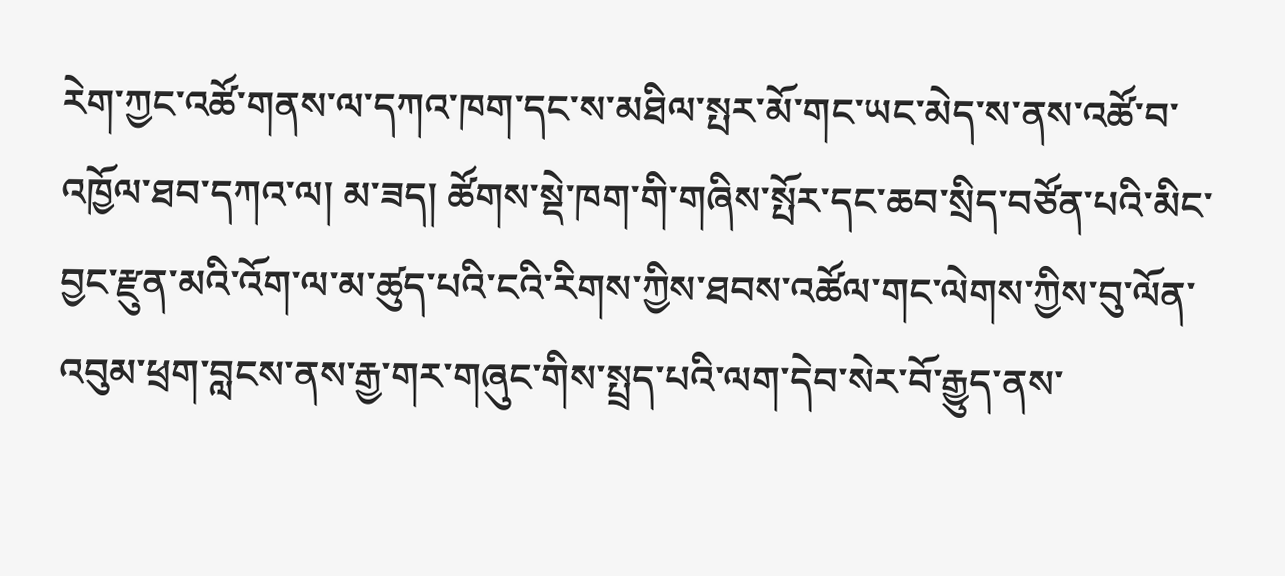རེག་ཀྱང་འཚོ་གནས་ལ་དཀའ་ཁག་དང་ས་མཐིལ་སྤར་མོ་གང་ཡང་མེད་ས་ནས་འཚོ་བ་འཁྱོལ་ཐབ་དཀའ་ལ། མ་ཟད། ཚོགས་སྡེ་ཁག་གི་གཞིས་སྤོར་དང་ཆབ་སྲིད་བཙོན་པའི་མིང་བྱང་རྫུན་མའི་འོག་ལ་མ་ཚུད་པའི་ངའི་རིགས་ཀྱིས་ཐབས་འཚོལ་གང་ལེགས་ཀྱིས་བུ་ལོན་འབུམ་ཕྲག་བླངས་ནས་རྒྱ་གར་གཞུང་གིས་སྤྲད་པའི་ལག་དེབ་སེར་བོ་རྒྱུད་ནས་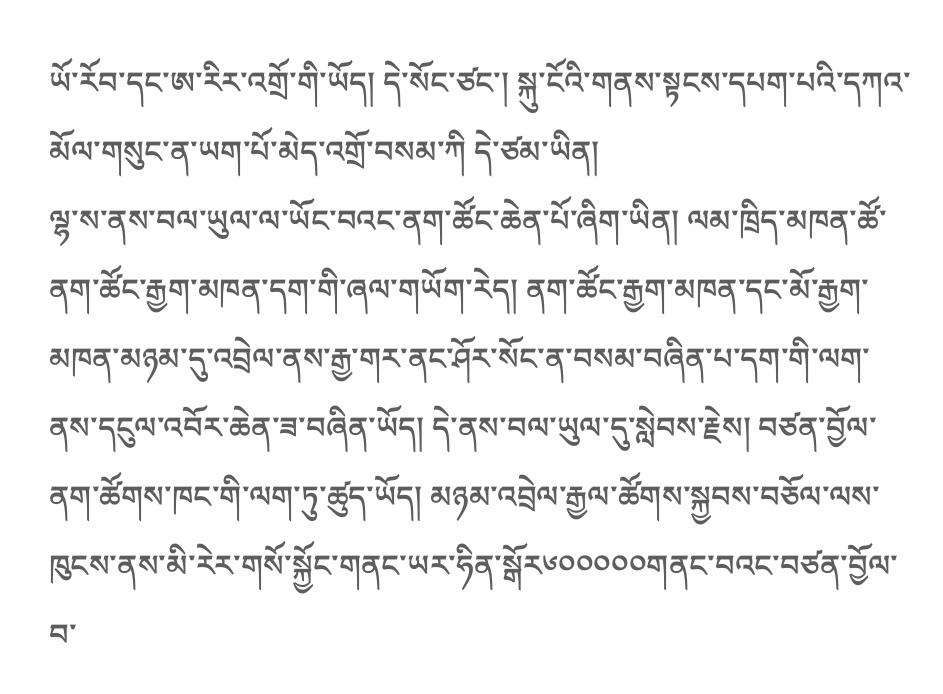ཡོ་རོབ་དང་ཨ་རིར་འགྲོ་གི་ཡོད། དེ་སོང་ཙང་། སྐུ་ངོའི་གནས་སྟངས་དཔག་པའི་དཀའ་མོལ་གསུང་ན་ཡག་པོ་མེད་འགྲོ་བསམ་ཀི དེ་ཙམ་ཡིན།
ལྷ་ས་ནས་བལ་ཡུལ་ལ་ཡོང་བའང་ནག་ཚོང་ཆེན་པོ་ཞིག་ཡིན། ལམ་ཁྲིད་མཁན་ཚོ་ནག་ཚོང་རྒྱག་མཁན་དག་གི་ཞལ་གཡོག་རེད། ནག་ཚོང་རྒྱག་མཁན་དང་མོ་རྒྱག་མཁན་མཉམ་དུ་འབྲེལ་ནས་རྒྱ་གར་ནང་ཤོར་སོང་ན་བསམ་བཞིན་པ་དག་གི་ལག་ནས་དངུལ་འབོར་ཆེན་ཟ་བཞིན་ཡོད། དེ་ནས་བལ་ཡུལ་དུ་སླེབས་རྗེས། བཙན་བྱོལ་ནག་ཚོགས་ཁང་གི་ལག་ཏུ་ཚུད་ཡོད། མཉམ་འབྲེལ་རྒྱལ་ཚོགས་སྐྱབས་བཅོལ་ལས་ཁུངས་ནས་མི་རེར་གསོ་སྐྱོང་གནང་ཡར་ཧིན་སྒོར༦༠༠༠༠༠གནང་བའང་བཙན་བྱོལ་བ་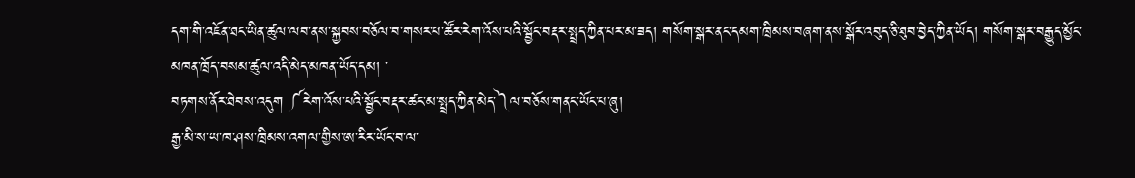དག་གི་འཇོན་ཐང་ཡིན་ཚུལ་ལབ་ནས་སྐྱབས་བཅོལ་བ་གསར་པ་ཚོར་རེག་འོས་པའི་སྦྱོང་བརྡར་སྤྲད་ཀྱིན་པར་མ་ཟད། གསོག་སྒར་ནང་དམག་ཁྲིམས་བཞག་ནས་སྒོར་འབུད་ཅི་ཐུབ་བྱེད་ཀྱིན་ཡོད། གསོག་སྒར་བརྒྱུད་མྱོང་མཁན་ཁྲོད་བསམ་ཚུལ་འདི་མེད་མཁན་ཡོད་དམ། ་
བཏགས་ནོར་ཐེབས་འདུག ༼རེག་འོས་པའི་སྦྱོང་བརྡར་ཚང་མ་སྤྲད་ཀྱིན་མེད་༽ལ་བཅོས་གནང་ཡོང་པ་ཞུ།
རྒྱ་མི་ས་ཡ་ཁ་ཤས་ཁྲིམས་འགལ་གྱིས་ཨ་རིར་ཡོང་བ་ལ་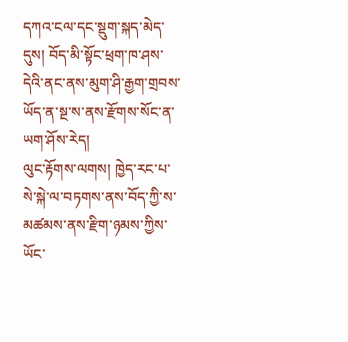དཀའ་ངལ་དང་སྡུག་སྐད་མེད་དུས། བོད་མི་སྟོང་ཕྲག་ཁ་ཤས་དེའི་ནང་ནས་མུག་ཤི་རྒྱག་གྲབས་ཡོད་ན་སྔ་ས་ནས་རྫོགས་སོང་ན་ཡག་ཤོས་རེད།
ལུང་རྟོགས་ལགས། ཁྱེད་རང་པ་སེ་སྐེ་ལ་བཏགས་ནས་བོད་ཀྱི་ས་མཚམས་ནས་རྫིག་ཉམས་ཀྱིས་ཡོང་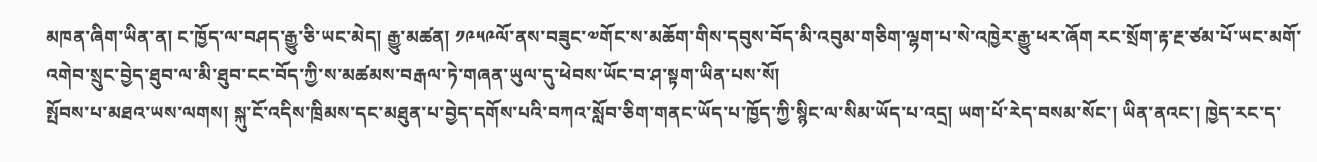མཁན་ཞིག་ཡིན་ན། ང་ཁྱོད་ལ་བཤད་རྒྱུ་ཅི་ཡང་མེད། རྒྱུ་མཚན། ༡༩༥༩ལོ་ནས་བཟུང་༧གོང་ས་མཆོག་གིས་དབུས་བོད་མི་འབུམ་གཅིག་ལྷག་པ་སེ་འཁྱེར་རྒྱུ་ཕར་ཞོག རང་སྲོག་རྟ་རྔ་ཙམ་པོ་ཡང་མགོ་འགེབ་སྲུང་བྱེད་ཐུབ་ལ་མི་ཐུབ་ངང་བོད་ཀྱི་ས་མཚམས་བརྒལ་ཏེ་གཞན་ཡུལ་དུ་ཕེབས་ཡོང་བ་ཤ་སྟག་ཡིན་པས་སོ།
སྤོབས་པ་མཐའ་ཡས་ལགས། སྐུ་ངོ་འདིས་ཁྲིམས་དང་མཐུན་པ་བྱེད་དགོས་པའི་བཀའ་སློབ་ཅིག་གནང་ཡོད་པ་ཁྱོད་ཀྱི་སྙིང་ལ་སིམ་ཡོད་པ་འདྲ། ཡག་པོ་རེད་བསམ་སོང་། ཡིན་ནའང་། ཁྱེད་རང་ད་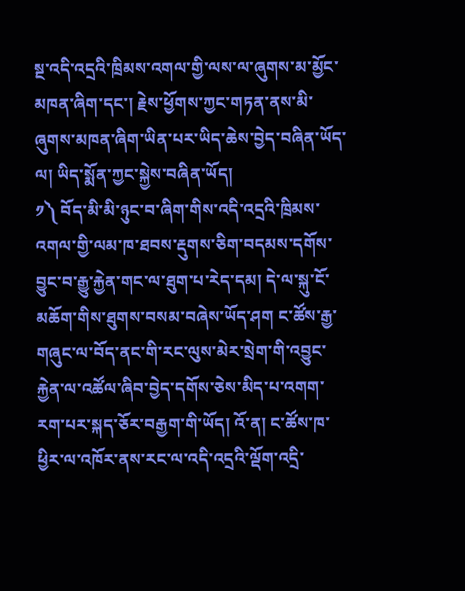སྔ་འདི་འདྲའི་ཁྲིམས་འགལ་གྱི་ལས་ལ་ཞུགས་མ་མྱོང་མཁན་ཞིག་དང་། རྗེས་ཕྱོགས་ཀྱང་གཏན་ནས་མི་ཞུགས་མཁན་ཞིག་ཡིན་པར་ཡིད་ཆེས་བྱེད་བཞིན་ཡོད་ལ། ཡིད་སྨོན་ཀྱང་སྐྱེས་བཞིན་ཡོད།
༡༽ བོད་མི་མི་ཉུང་བ་ཞིག་གིས་འདི་འདྲའི་ཁྲིམས་འགལ་གྱི་ལམ་ཁ་ཐབས་རྡུགས་ཅིག་བདམས་དགོས་བྱུང་བ་རྒྱུ་རྐྱེན་གང་ལ་ཐུག་པ་རེད་དམ། དེ་ལ་སྐུ་ངོ་མཆོག་གིས་ཐུགས་བསམ་བཞེས་ཡོད་ཤག ང་ཚོས་རྒྱ་གཞུང་ལ་བོད་ནང་གི་རང་ལུས་མེར་སྲེག་གི་འབྱུང་རྐྱེན་ལ་འཚོལ་ཞིབ་བྱེད་དགོས་ཅེས་མིད་པ་འགག་རག་པར་སྐད་ཅོར་བརྒྱག་གི་ཡོད། འོ་ན། ང་ཚོས་ཁ་ཕྱིར་ལ་འཁོར་ནས་རང་ལ་འདི་འདྲའི་ལྡོག་འདྲི་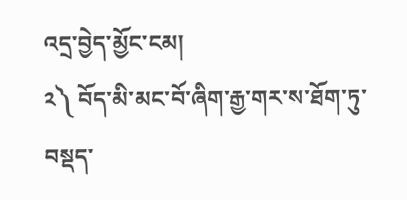འདྲ་བྱེད་མྱོང་ངམ།
༢༽ བོད་མི་མང་བོ་ཞིག་རྒྱ་གར་ས་ཐོག་ཏུ་བསྡད་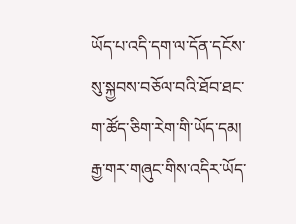ཡོད་པ་འདི་དག་ལ་དོན་དངོས་སུ་སྐྱབས་བཅོལ་བའི་ཐོབ་ཐང་ག་ཚོད་ཅིག་རེག་གི་ཡོད་དམ། རྒྱ་གར་གཞུང་གིས་འདིར་ཡོད་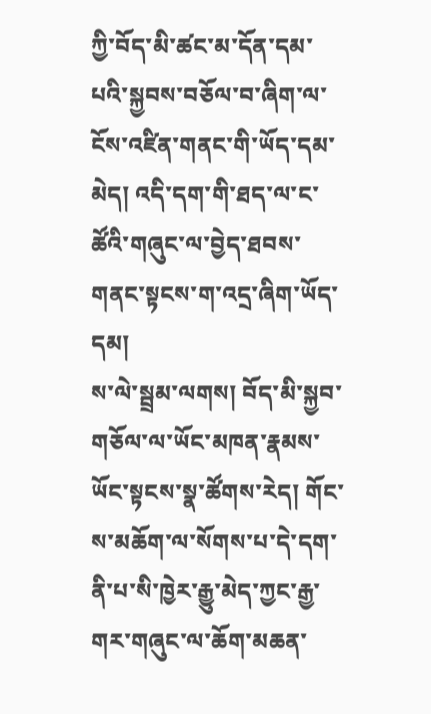ཀྱི་བོད་མི་ཚང་མ་དོན་དམ་པའི་སྐྱབས་བཅོལ་བ་ཞིག་ལ་ངོས་འཛིན་གནང་གི་ཡོད་དམ་མེད། འདི་དག་གི་ཐད་ལ་ང་ཚོའི་གཞུང་ལ་བྱེད་ཐབས་གནང་སྟངས་ག་འདྲ་ཞིག་ཡོད་དམ།
ས་ལེ་སྦྲམ་ལགས། བོད་མི་སྐྱབ་གཅོལ་ལ་ཡོང་མཁན་རྣམས་ཡོང་སྟངས་སྣ་ཚོགས་རེད། གོང་ས་མཆོག་ལ་སོགས་པ་དེ་དག་ནི་པ་སི་ཁྱེར་རྒྱུ་མེད་ཀྱང་རྒྱ་གར་གཞུང་ལ་ཆོག་མཆན་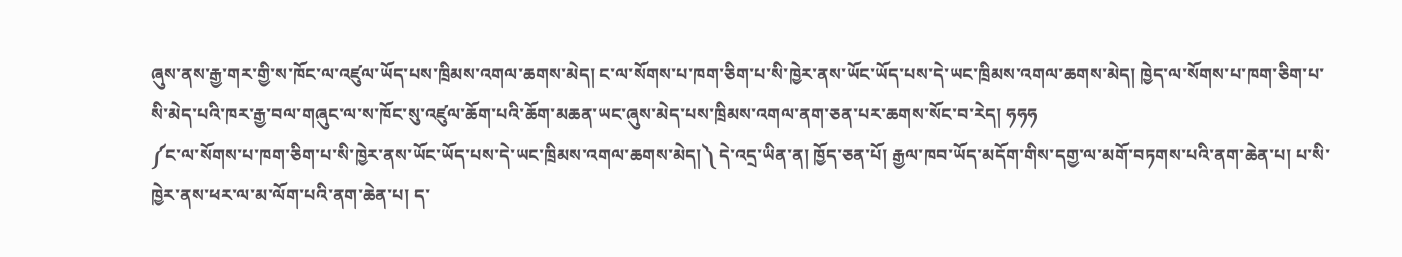ཞུས་ནས་རྒྱ་གར་གྱི་ས་ཁོང་ལ་འཛུལ་ཡོད་པས་ཁྲིམས་འགལ་ཆགས་མེད། ང་ལ་སོགས་པ་ཁག་ཅིག་པ་སི་ཁྱེར་ནས་ཡོང་ཡོད་པས་དེ་ཡང་ཁྲིམས་འགལ་ཆགས་མེད། ཁྱེད་ལ་སོགས་པ་ཁག་ཅིག་པ་སི་མེད་པའི་ཁར་རྒྱ་བལ་གཞུང་ལ་ས་ཁོང་སུ་འཛུལ་ཆོག་པའི་ཆོག་མཆན་ཡང་ཞུས་མེད་པས་ཁྲིམས་འགལ་ནག་ཅན་པར་ཆགས་སོང་བ་རེད། ཧཧཧ
༼ང་ལ་སོགས་པ་ཁག་ཅིག་པ་སི་ཁྱེར་ནས་ཡོང་ཡོད་པས་དེ་ཡང་ཁྲིམས་འགལ་ཆགས་མེད།༽ དེ་འདྲ་ཡིན་ན། ཁྱོད་ཅན་པོ། རྒྱལ་ཁབ་ཡོད་མདོག་གིས་དགྱ་ལ་མགོ་བཏགས་པའི་ནག་ཆེན་པ། པ་སི་ཁྱེར་ནས་ཕར་ལ་མ་ལོག་པའི་ནག་ཆེན་པ། ད་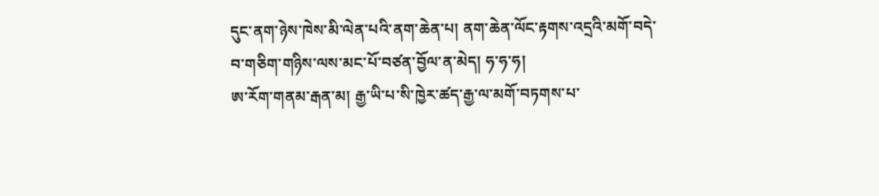དུང་ནག་ཉེས་ཁེས་མི་ལེན་པའི་ནག་ཆེན་པ། ནག་ཆེན་ལོང་རྟགས་འདྲའི་མགོ་བདེ་བ་གཅིག་གཉིས་ལས་མང་པོ་བཙན་བྱོལ་ན་མེད། ཧ་ཧ་ཧ།
ཨ་རོག་གནམ་རྒན་མ། རྒྱ་ཡི་པ་སི་ཁྱེར་ཚད་རྒྱ་ལ་མགོ་བཏགས་པ་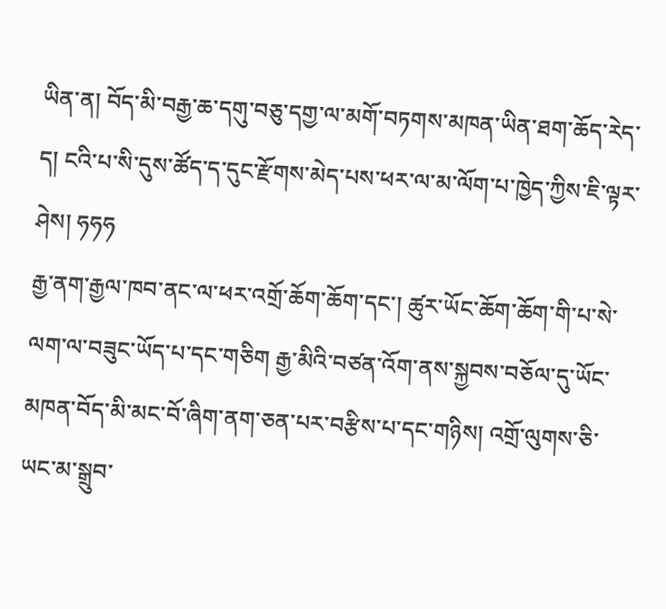ཡིན་ན། བོད་མི་བརྒྱ་ཆ་དགུ་བཅུ་དགྱ་ལ་མགོ་བཏགས་མཁན་ཡིན་ཐག་ཆོད་རེད་ད། ངའི་པ་སི་དུས་ཚོད་ད་དུང་རྫོགས་མེད་པས་ཕར་ལ་མ་ལོག་པ་ཁྱེད་ཀྱིས་ཇི་ལྟར་ཤེས། ཧཧཧ
རྒྱ་ནག་རྒྱལ་ཁབ་ནང་ལ་ཕར་འགྲོ་ཆོག་ཆོག་དང་། ཚུར་ཡོང་ཆོག་ཆོག་གི་པ་སེ་ལག་ལ་བཟུང་ཡོད་པ་དང་གཅིག རྒྱ་མིའི་བཙན་འོག་ནས་སྐྱབས་བཅོལ་དུ་ཡོང་མཁན་བོད་མི་མང་བོ་ཞིག་ནག་ཅན་པར་བརྩིས་པ་དང་གཉིས། འགྲོ་ལུགས་ཅི་ཡང་མ་སྒྲུབ་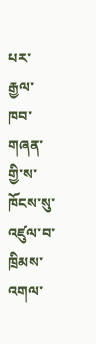པར་རྒྱལ་ཁབ་གཞན་གྱི་ས་ཁོངས་སུ་འཛུལ་བ་ཁྲིམས་འགལ་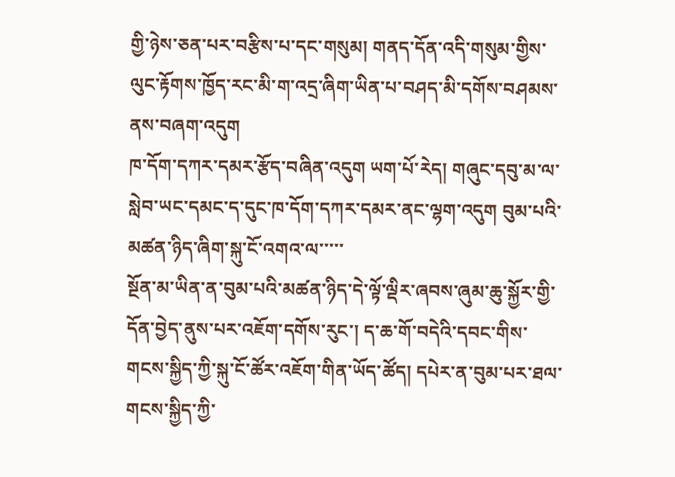གྱི་ཉེས་ཅན་པར་བརྩིས་པ་དང་གསུམ། གནད་དོན་འདི་གསུམ་གྱིས་ལུང་རྟོགས་ཁྱོད་རང་མི་ག་འདྲ་ཞིག་ཡིན་པ་བཤད་མི་དགོས་བཤམས་ནས་བཞག་འདུག
ཁ་དོག་དཀར་དམར་རྩོད་བཞིན་འདུག ཡག་པོ་རེད། གཞུང་དབུ་མ་ལ་སླེབ་ཡང་དམང་ད་དུང་ཁ་དོག་དཀར་དམར་ནང་ལྷག་འདུག བུམ་པའི་མཚན་ཉིད་ཞིག་སྐུ་ངོ་འགའ་ལ་་་་་
སྔོན་མ་ཡིན་ན་བུམ་པའི་མཚན་ཉིད་དེ་ལྟོ་ལྡིར་ཞབས་ཞུམ་ཆུ་སྐྱོར་གྱི་དོན་བྱེད་ནུས་པར་འཇོག་དགོས་རུང་། ད་ཆ་གོ་བདེའི་དབང་གིས་གངས་སྐྱིད་ཀྱི་སྐུ་ངོ་ཚོར་འཇོག་གིན་ཡོད་ཚོད། དཔེར་ན་བུམ་པར་ཐལ་གངས་སྐྱིད་ཀྱི་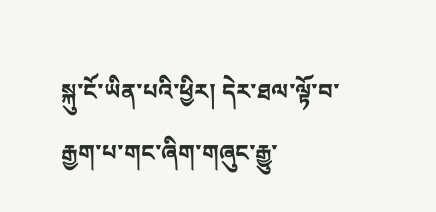སྐུ་ངོ་ཡིན་པའི་ཕྱིར། དེར་ཐལ་ལྟོ་བ་རྒྱག་པ་གང་ཞིག་གཞུང་རྒྱུ་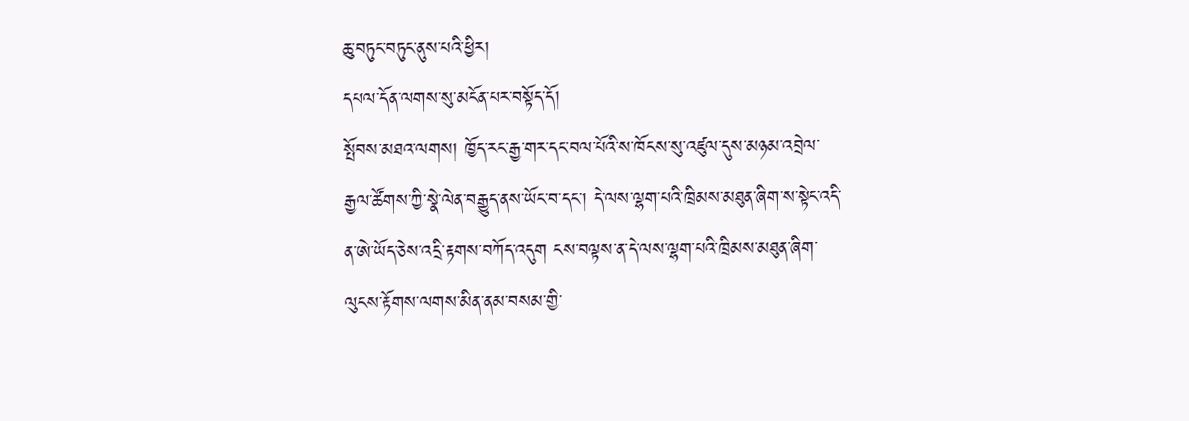ཆུ་བཏུང་བཏུང་ནུས་པའི་ཕྱིར།
དཔལ་དོན་ལགས་སུ་མངོན་པར་བསྟོད་དོ།
སྤོབས་མཐའ་ལགས། ཁྱོད་རང་རྒྱ་གར་དང་བལ་པོའི་ས་ཁོངས་སུ་འཛུལ་དུས་མཉམ་འབྲེལ་རྒྱལ་ཚོགས་ཀྱི་སྣེ་ལེན་བརྒྱུད་ནས་ཡོང་བ་དང་། དེ་ལས་ལྷག་པའི་ཁྲིམས་མཐུན་ཞིག་ས་སྟེང་འདི་ན་ཨེ་ཡོད་ཅེས་འདྲི་རྟགས་བཀོད་འདུག ངས་བལྟས་ན་དེ་ལས་ལྷག་པའི་ཁྲིམས་མཐུན་ཞིག་ལུངས་རྟོགས་ལགས་མིན་ནམ་བསམ་གྱི་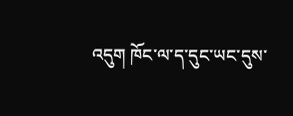འདུག ཁོང་ལ་ད་དུང་ཡང་དུས་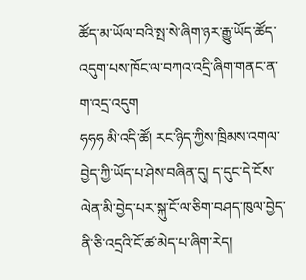ཚོད་མ་ཡོལ་བའི་སྤ་སེ་ཞིག་ཉར་རྒྱུ་ཡོད་ཚོད་འདུག་པས་ཁོང་ལ་བཀའ་འདྲི་ཞིག་གནང་ན་ག་འདྲ་འདུག
ཧཧཧ མི་འདི་ཚོ། རང་ཉིད་ཀྱིས་ཁྲིམས་འགལ་བྱེད་ཀྱི་ཡོད་པ་ཤེས་བཞིན་དུ། ད་དུང་དེ་ངོས་ལེན་མི་བྱེད་པར་སྐུ་ངོ་ལ་ཅིག་བཤད་ཁུལ་བྱེད་ནི་ཅི་འདྲའི་ངོ་ཚ་མེད་པ་ཞིག་རེད།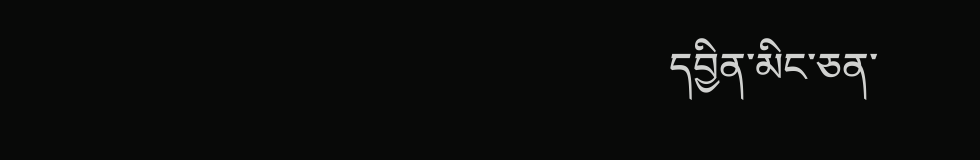དབྱིན་མིང་ཅན་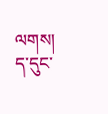ལགས། ད་དུང་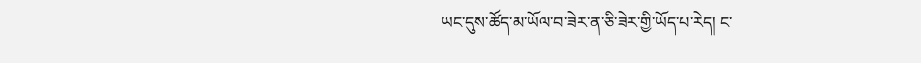ཡང་དུས་ཚོད་མ་ཡོལ་བ་ཟེར་ན་ཅི་ཟེར་གྱི་ཡོད་པ་རེད། ང་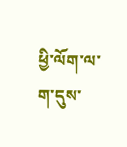ཕྱི་ལོག་ལ་ག་དུས་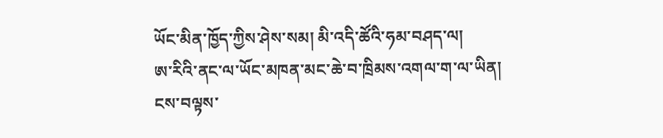ཡོང་མིན་ཁྱོད་ཀྱིས་ཤེས་སམ། མི་འདི་ཚོའི་ཧམ་བཤད་ལ།
ཨ་རིའི་ནང་ལ་ཡོང་མཁན་མང་ཆེ་བ་ཁྲིམས་འགལ་ག་ལ་ཡིན། ངས་བལྟས་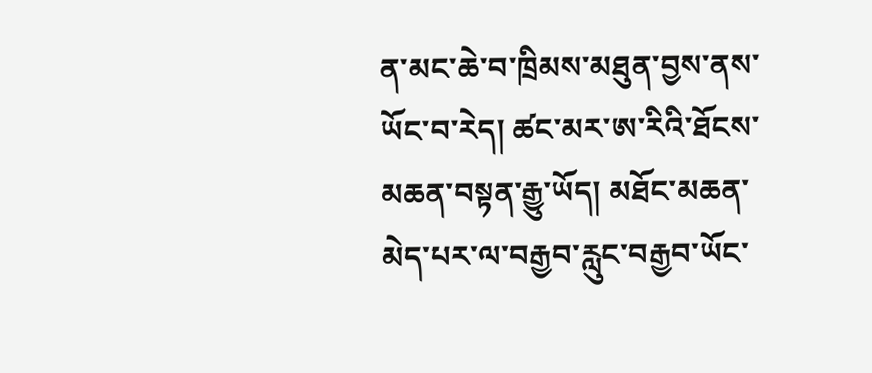ན་མང་ཆེ་བ་ཁྲིམས་མཐུན་བྱས་ནས་ཡོང་བ་རེད། ཚང་མར་ཨ་རིའི་ཐོངས་མཆན་བསྟན་རྒྱུ་ཡོད། མཐོང་མཆན་མེད་པར་ལ་བརྒྱབ་རླུང་བརྒྱབ་ཡོང་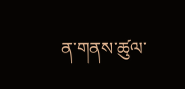ན་གནས་ཚུལ་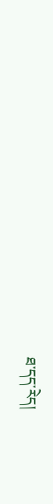ཐ་དད་རེད།